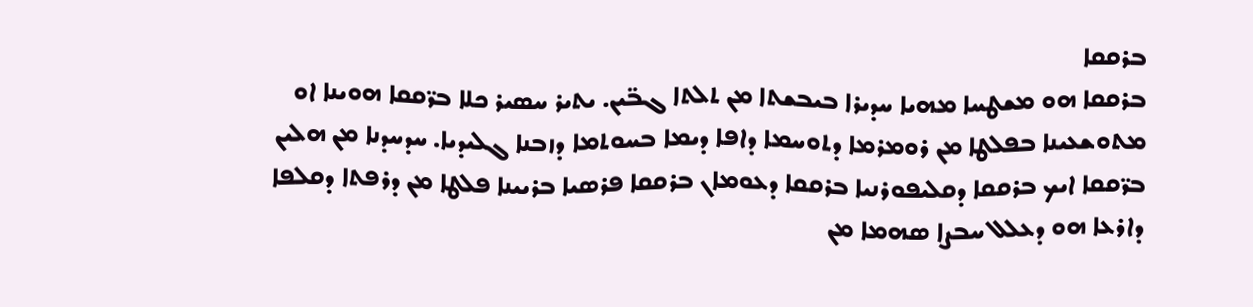ܒܪܩܩܐ
ܒܪܩܩܐ ܗܘ ܡܫܛܚܐ ܡܗܝܐ ܚܕܝܪܐ ܒܝܒܫܬܐ ܡܢ ܬܠܬܐ ܓܒ̈ܝܢ. ܝܬܝܪ ܚܣܝܪ ܟܠܐ ܒܪ̈ܩܩܐ ܗܘܝܢܐ ܐܘ ܡܬܘܫܥܝܢܐ ܒܦܠܛܐ ܡܢ ܪܘܡܪܡܐ ܕܬܘܚܡܐ ܕܐܦܐ ܕܝܡܐ ܒܚܘܬܡܐ ܕܙܒܢܐ ܓܠܝܕܝܐ. ܚܕܚܕܢܐ ܡܢ ܗܠܝܢ ܒܪ̈ܩܩܐ ܐܝܟ ܒܪܩܩܐ ܕܩܠܝܦܘܪܢܝܐ ܒܪܩܩܐ ܕܥܘܡܐܢ ܒܪܩܩܐ ܦܪܣܝܐ ܒܪܝܝܢܐ ܦܠܛܐ ܡܢ ܕܪܦܬܐ ܕܩܠܦܐ ܕܐܪܥܐ ܗܘ ܕܥܠܠ ܚܒܨܐ ܣܗܡܐ ܡܢ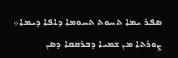ܣܦܪ ܝܡܐ ܬܚܘܬ ܬܚܘܡܐ ܕܐܦܐ ܕܝܡܐ܀
ܨܘܪܬܐ ܡܢ ܫܡܝܐ ܕܒܪܩܩܐ ܕܣܢ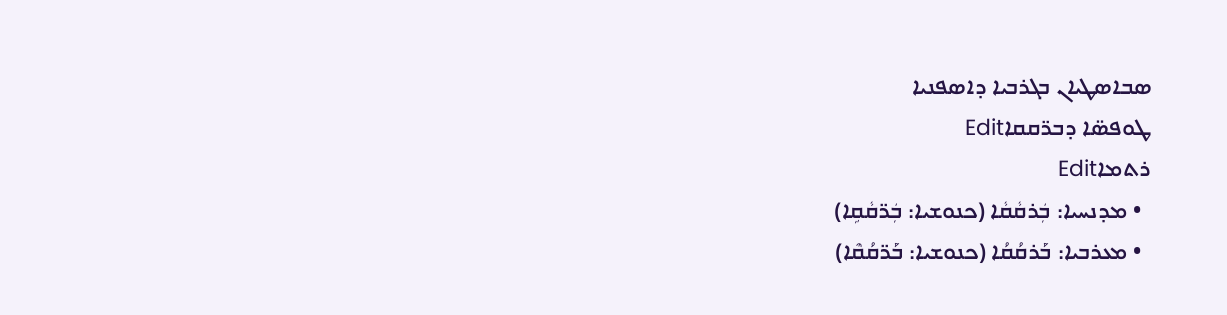ܣܒܐܣܛܝܐܢ ܒܓܪܒܝܐ ܕܐܣܦܢܝܐ
ܛܘܦܣ̈ܐ ܕܒܪ̈ܩܩܐEdit
ܪܬܡܐEdit
  • ܡܕܢܚܝܐ: ܒܲܪܩܵܩܵܐ (ܟܢܘܫܝܐ: ܒܲܪ̈ܩܵܩܹܐ)
  • ܡܥܪܒܝܐ: ܒܰܪܩܳܩܳܐ (ܟܢܘܫܝܐ: ܒܰܪ̈ܩܳܩܶܐ)